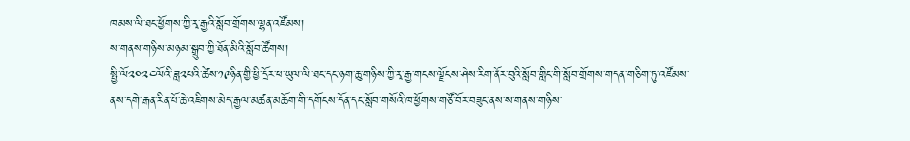ཁམས་ལི་ཐང་ཕྱོགས་ཀྱི་རྭ་རྒྱའི་སློབ་གྲོགས་ལྷན་འཛོམས།
ས་གནས་གཉིས་མཉམ་སྒྲུབ་ཀྱི་ཐོན་མིའི་སློབ་ཚོགས།
སྤྱི་ལོ༢༠༢༤ལོའི་ཟླ༢པའི་ཚེས་༡༩ཉིན་གྱི་ཕྱི་དྲོར་ཕ་ཡུལ་ལི་ཐང་དང་ཉག་ཆུ་གཉིས་ཀྱི་རྭ་རྒྱ་གངས་ལྗོངས་ཤེས་རིག་ནོར་བུའི་སློབ་གླིང་གི་སློབ་གྲོགས་གདན་གཅིག་ཏུ་འཛོམས་ནས་དགེ་རྒན་རིན་པོ་ཆེ་འཇིགས་མེད་རྒྱལ་མཚན་མཆོག་གི་དགོངས་དོན་དང་སློབ་གསོའི་ཁ་ཕྱོགས་གཙོ་བོར་བཟུང་ནས་ས་གནས་གཉིས་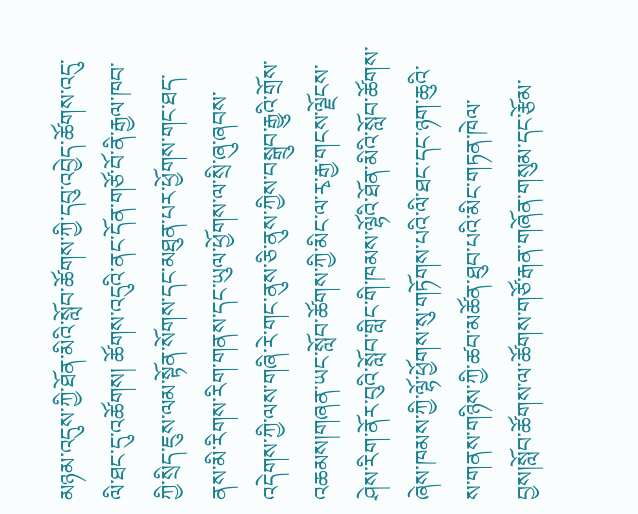མཉམ་འདུས་ཀྱི་ཐོན་མིའི་སློབ་ཚོགས་ཀྱི་དབུ་འབྱེད་ཚོགས་འདུ་ལི་ཐང་དུ་འཚོགས། ཚོགས་འདུའི་ནང་དོན་གཙོ་བོ་ནི་རྒྱལ་ཁབ་ཀྱི་སྲིད་ཇུས་ལམ་སྟོན་སོགས་དང་མཐུན་པར་ཕྱོགས་གང་ཐད་ནས་མི་རིགས་རིག་གནས་དང་ཡུལ་ཕྱོགས་ལ་སྲི་ཞུ་ཞབས་འདེགས་ཀྱི་ལས་གཞི་རེ་གང་ནུས་ཅི་ནུས་ཀྱིས་བསྒྲུབ་རྒྱུའི་གྲོས་འཆམས།གཞན་ཡང་སློབ་ཚོགས་ཀྱི་མིང་ལ་རྭ་རྒྱ་གངས་ལྗོངས་ཤེས་རིག་ནོར་བུའི་སློབ་གླིང་གི་ཁམས་ལྷོའི་ཐོན་མིའི་སློབ་ཚོགས་ཞེས་ཁམས་ཀྱི་ལྷོ་ཕྱོགས་སུ་གཏོགས་པའི་ལི་ཐང་དང་ཉག་ཆུའི་ས་གནས་གཉིས་ཀྱི་ཚབ་མཚོན་ཐུབ་པའི་མིང་གཏན་ཁེལ་བྱས།སློབ་ཚོགས་ལ་ཚོགས་གཙོ་རྒན་གཞོན་གསུམ་དང་རྩོམ་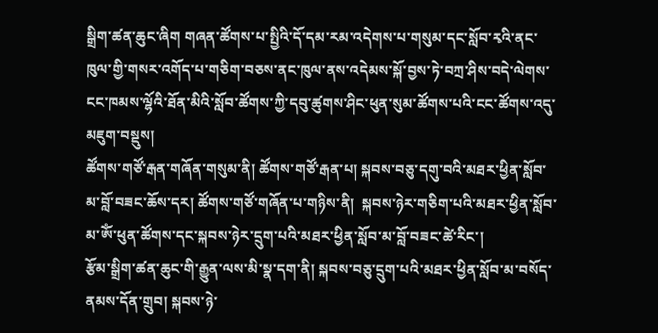སྒྲིག་ཚན་ཆུང་ཞིག གཞན་ཚོགས་པ་སྤྱིའི་དོ་དམ་རམ་འདེགས་པ་གསུམ་དང་སློབ་རྭའི་ནང་ཁུལ་གྱི་གསར་འགོད་པ་གཅིག་བཅས་ནང་ཁུལ་ནས་འདེམས་སྐོ་བྱས་ཏེ་བཀྲ་ཤིས་བདེ་ལེགས་ངང་ཁམས་ལྷོའི་ཐོན་མིའི་སློབ་ཚོགས་ཀྱི་དབུ་ཚུགས་ཤིང་ཕུན་སུམ་ཚོགས་པའི་ངང་ཚོགས་འདུ་མཇུག་བསྡུས།
ཚོགས་གཙོ་རྒན་གཞོན་གསུམ་ནི། ཚོགས་གཙོ་རྒན་པ། སྐབས་བཅུ་དགུ་བའི་མཐར་ཕྱིན་སློབ་མ་བློ་བཟང་ཆོས་དར། ཚོགས་གཙོ་གཞོན་པ་གཉིས་ནི།  སྐབས་ཉེར་གཅིག་པའི་མཐར་ཕྱིན་སློབ་མ་ཨོཾ་ཕུན་ཚོགས་དང་སྐབས་ཉེར་དྲུག་པའི་མཐར་ཕྱིན་སློབ་མ་བློ་བཟང་ཚེ་རིང་།
རྩོམ་སྒྲིག་ཚན་ཆུང་གི་རྒྱུན་ལས་མི་སྣ་དག་ནི། སྐབས་བཅུ་དྲུག་པའི་མཐར་ཕྱིན་སློབ་མ་བསོད་ནམས་དོན་གྲུབ། སྐབས་ཉེ་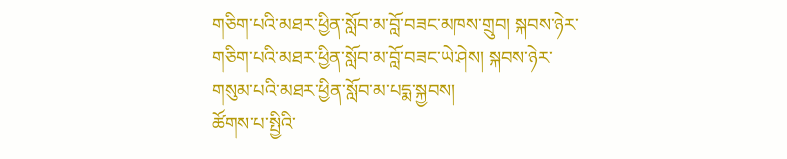གཅིག་པའི་མཐར་ཕྱིན་སློབ་མ་བློ་བཟང་མཁས་གྲུབ། སྐབས་ཉེར་གཅིག་པའི་མཐར་ཕྱིན་སློབ་མ་བློ་བཟང་ཡེ་ཤེས། སྐབས་ཉེར་གསུམ་པའི་མཐར་ཕྱིན་སློབ་མ་པདྨ་སྐྱབས།
ཚོགས་པ་སྤྱིའི་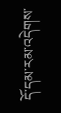དོ་དམ་རམ་འདེགས་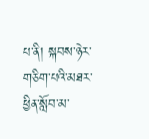པ་ནི། སྐབས་ཉེར་གཅིག་པའི་མཐར་ཕྱིན་སློབ་མ་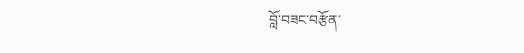བློ་བཟང་བརྩོན་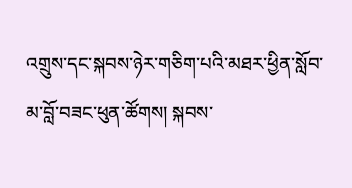འགྲུས་དང་སྐབས་ཉེར་གཅིག་པའི་མཐར་ཕྱིན་སློབ་མ་བློ་བཟང་ཕུན་ཚོགས། སྐབས་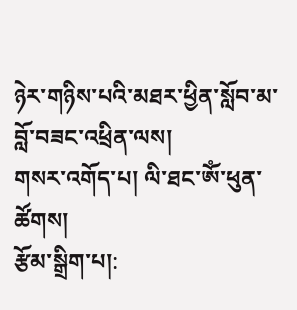ཉེར་གཉིས་པའི་མཐར་ཕྱིན་སློབ་མ་བློ་བཟང་འཕྲིན་ལས།
གསར་འགོད་པ། ལི་ཐང་ཨོཾ་ཕུན་ཚོགས།
རྩོམ་སྒྲིག་པ།: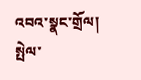འབའ་སྣང་གྲོལ། སྤེལ་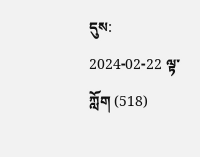དུས:   2024-02-22 ལྟ་ཀློག (518)